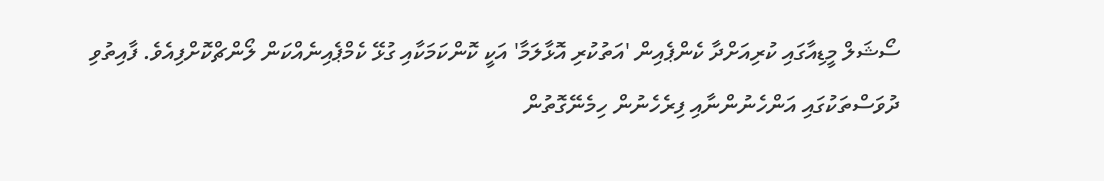ސޯޝަލް މީޑިއާގައި ކުރިއަށްދާ ކެންޕެއިން 'އަތުކުރި އޮޅާލަމާ' އަކީ ކޮންކަމަކާއި ގުޅޭ ކެމްޕެއިނެއްކަން ލޯންޗްކޮށްފިއެވެ. ފާއިތުވި ދުވަސްތަކުގައި އަންހެނުންނާއި ފިރެހެނުން ހިމެނޭގޮތުން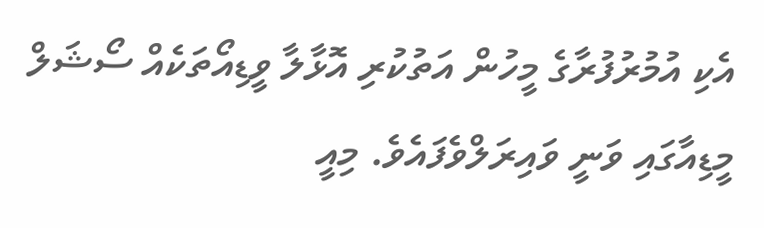އެކި އުމުރުފުރާގެ މީހުން އަތުކުރި އޮޅާލާ ވީޑިއޯތަކެއް ސޯޝަލް މީޑިއާގައި ވަނީ ވައިރަލްވެފައެވެ. މިއީ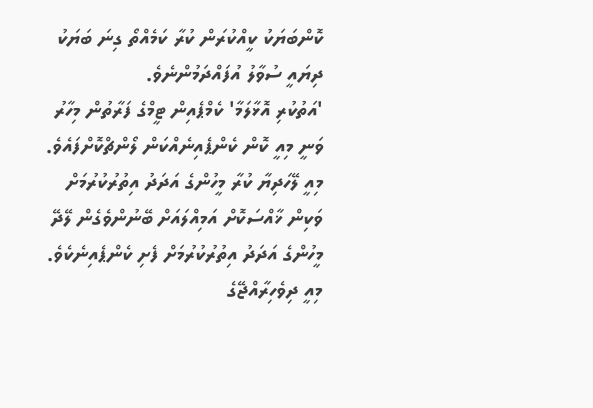ކޮންބަޔަކު ކީއްކުރަން ކުރާ ކަމެއްތޯ ގިނަ ބަޔަކު ދިޔައީ ސުވާލު އުފައްދަމުންނެވެ.
'އަތުކުރި އޮޅާލަމާ' ކެމްޕެއިން ޓީމްގެ ފަރާތުން މިހާރު ވަނީ މިއީ ކޮން ކެންޕެއިނެއްކަން ލޯންޗްކޮށްފައެވެ. މިއީ ލޭހަދިޔާ ކުރާ މީހުންގެ އަދަދު އިތުރުކުރުމަށް ވަކިން ޚާއްސަކޮށް އަމިއްލައަށް ބޭނުންވެގެން ލޭދޭ މީހުންގެ އަދަދު އިތުރުކުރުމަށް ފެށި ކެންޕެއިނެކެވެ. މިއީ ދިވެހިރާއްޖޭގެ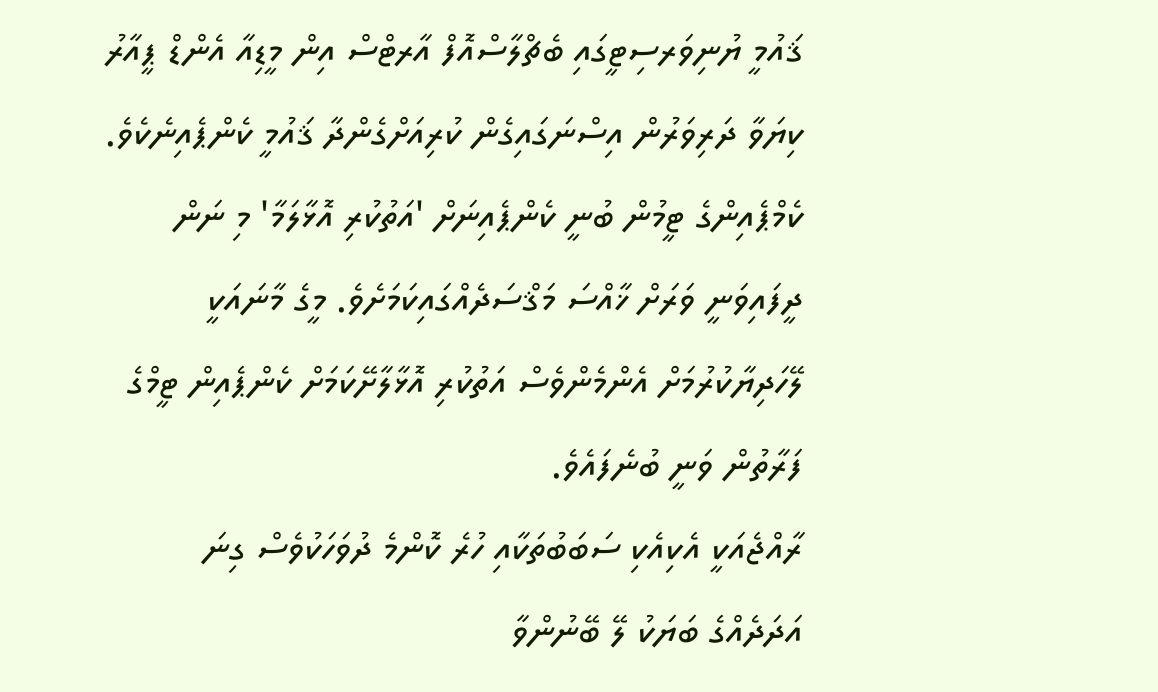ޤައުމީ ޔުނިވަރސިޓީގައި ބެޗްލާސްއޮފް އާރޓްސް އިން މީޑިއާ އެންޑް ޕީއާރު ކިޔަވާ ދަރިވަރުން އިސްނަގައިގެން ކުރިއަށްގެންދާ ޤައުމީ ކެންޕެއިނެކެވެ.
ކެމްޕެއިންގެ ޓީމުން ބުނީ ކެންޕެއިނަށް 'އަތުކުރި އޮޅާލަމާ' މި ނަން ދީފައިވަނީ ވަރަށް ޚާއްސަ މަޤްސަދެއްގައިކަމަށެވެ. މީގެ މާނައަކީ ލޭހަދިޔާކުރުމަށް އެންމެންވެސް އަތުކުރި އޮޅާލާށޭކަމަށް ކެންޕެއިން ޓީމްގެ ފަރާތުން ވަނީ ބުނެފައެވެ.
ރާއްޖެއަކީ އެކިއެކި ސަބަބުތަކާއި ހުރެ ކޮންމެ ދުވަހަކުވެސް ގިނަ އަދަދެއްގެ ބަޔަކު ލޭ ބޭނުންވާ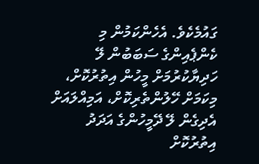ގައުމެކެވެ. އެހެންކަމުން މި ކެންޕެއިންގެ ސަބަބުން ލޭ ހަދިޔާކުރުމަށް މީހުން އިތުރުކޮށް، މިކަމަށް ހޭލުންތެރިކޮށް، އަމިއްލައަށް އެދިގެން ލޭ ދޭމީހުންގެ އަދަދު އިތުރުކޮށް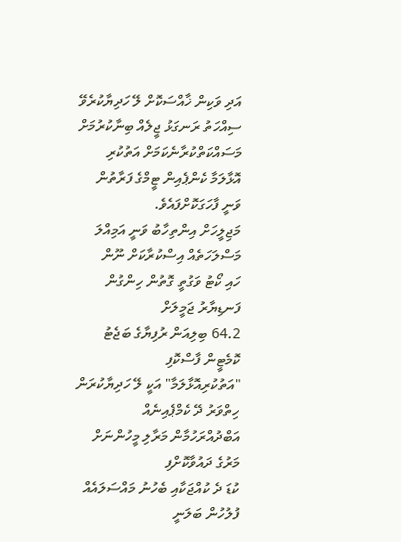އަދި ވަކިން ޚާއްސަކޮށް ލޭ ހަދިޔާކުރެވޭ ސިއްހަތު ރަނގަޅު ޖީލެއް ބިނާކުރުމަށް މަސައްކަތްކުރާނެކަމަށް އަތުކުރި އޮޅާލަމާ ކެންޕެއިން ޓީމްގެ ފަރާތުން ވަނީ ފާހަގަކޮށްފައެވެ.
މަޖިލީހަށް އިންތިހާބު ވަނީ އަމިއްލަ މަސްލަހަތެއް އިސްކުރާކަށް ނޫން
ހައި ކޯޓު ވަގުތީ ގޮތުން ހިންގުން ފަނޑިޔާރު ޖަމީލަށް
64.2 ބިލިއަން ރުފިޔާގެ ބަޖެޓު ކޮމެޓީން ފާސްކޮފި
"އަތުކުރިއޮޅާލަމާ" އަކީ ލޭ ހަދިޔާކުރަން ހިތްވަރު ދޭ ކެމްޕެއިނެއް
އަބްދުއްރަހުމާން މަރާލި މީހުންނަށް މަރުގެ ދައުވާކޮށްފި
ކުޑަ ދެ ކުއްޖަކާއި ބެހުނު މައްސަލައެއް ފުލުހުން ބަލަނީ